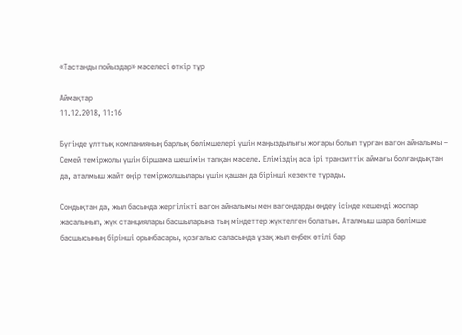«Тастанды пойыздар» мәселесі өткір тұр

Аймақтар
11.12.2018, 11:16

Бүгінде ұлттық компанияның барлық бөлімшелері үшін маңыздылығы жоғары болып тұрған вагон айналымы – Семей теміржолы үшін біршама шешімін тапқан мәселе. Еліміздің аса ірі транзиттік аймағы болғандықтан да, аталмыш жайт өңір теміржолшылары үшін қашан да бірінші кезекте тұрады.

Сондықтан да, жыл басында жергілікті вагон айналымы мен вагондарды өңдеу ісінде кешенді жоспар жасалынып, жүк станциялары басшыларына тың міндеттер жүктелген болатын. Аталмыш шара бөлімше басшысының бірінші орынбасары, қозғалыс саласында ұзақ жыл еңбек өтілі бар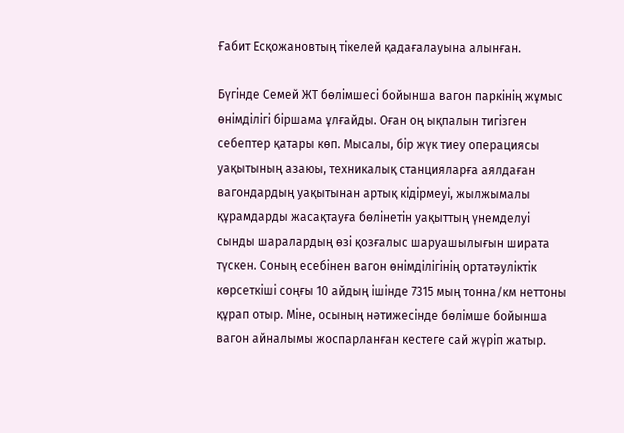Ғабит Есқожановтың тікелей қадағалауына алынған.

Бүгінде Семей ЖТ бөлімшесі бойынша вагон паркінің жұмыс өнімділігі біршама ұлғайды. Оған оң ықпалын тигізген себептер қатары көп. Мысалы, бір жүк тиеу операциясы уақытының азаюы, техникалық станцияларға аялдаған вагондардың уақытынан артық кідірмеуі, жылжымалы құрамдарды жасақтауға бөлінетін уақыттың үнемделуі сынды шаралардың өзі қозғалыс шаруашылығын ширата түскен. Соның есебінен вагон өнімділігінің ортатәуліктік көрсеткіші соңғы 10 айдың ішінде 7315 мың тонна/км неттоны құрап отыр. Міне, осының нәтижесінде бөлімше бойынша вагон айналымы жоспарланған кестеге сай жүріп жатыр.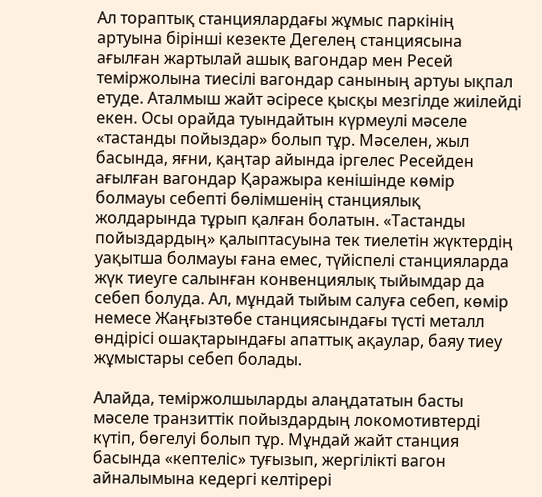Ал тораптық станциялардағы жұмыс паркінің артуына бірінші кезекте Дегелең станциясына ағылған жартылай ашық вагондар мен Ресей теміржолына тиесілі вагондар санының артуы ықпал етуде. Аталмыш жайт әсіресе қысқы мезгілде жиілейді екен. Осы орайда туындайтын күрмеулі мәселе «тастанды пойыздар» болып тұр. Мәселен, жыл басында, яғни, қаңтар айында іргелес Ресейден ағылған вагондар Қаражыра кенішінде көмір болмауы себепті бөлімшенің станциялық жолдарында тұрып қалған болатын. «Тастанды пойыздардың» қалыптасуына тек тиелетін жүктердің уақытша болмауы ғана емес, түйіспелі станцияларда жүк тиеуге салынған конвенциялық тыйымдар да себеп болуда. Ал, мұндай тыйым салуға себеп, көмір немесе Жаңғызтөбе станциясындағы түсті металл өндірісі ошақтарындағы апаттық ақаулар, баяу тиеу жұмыстары себеп болады.

Алайда, теміржолшыларды алаңдататын басты мәселе транзиттік пойыздардың локомотивтерді күтіп, бөгелуі болып тұр. Мұндай жайт станция басында «кептеліс» туғызып, жергілікті вагон айналымына кедергі келтірері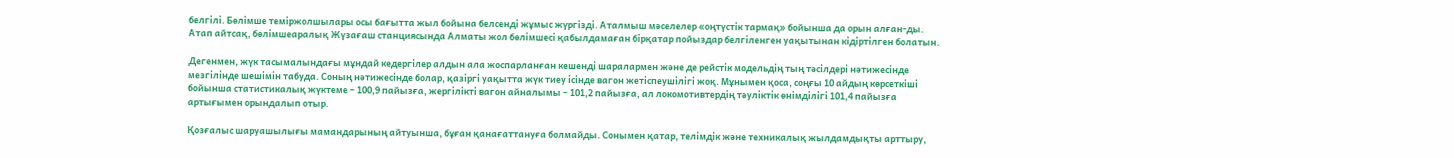белгілі. Бөлімше теміржолшылары осы бағытта жыл бойына белсенді жұмыс жүргізді. Аталмыш мәселелер «оңтүстік тармақ» бойынша да орын алған-ды. Атап айтсақ, бөлімшеаралық Жүзағаш станциясында Алматы жол бөлімшесі қабылдамаған бірқатар пойыздар белгіленген уақытынан кідіртілген болатын.

Дегенмен, жүк тасымалындағы мұндай кедергілер алдын ала жоспарланған кешенді шаралармен және де рейстік модельдің тың тәсілдері нәтижесінде мезгілінде шешімін табуда. Соның нәтижесінде болар, қазіргі уақытта жүк тиеу ісінде вагон жетіспеушілігі жоқ. Мұнымен қоса, соңғы 10 айдың көрсеткіші бойынша статистикалық жүктеме – 100,9 пайызға, жергілікті вагон айналымы – 101,2 пайызға, ал локомотивтердің тәуліктік өнімділігі 101,4 пайызға артығымен орындалып отыр.

Қозғалыс шаруашылығы мамандарының айтуынша, бұған қанағаттануға болмайды. Сонымен қатар, телімдік және техникалық жылдамдықты арттыру,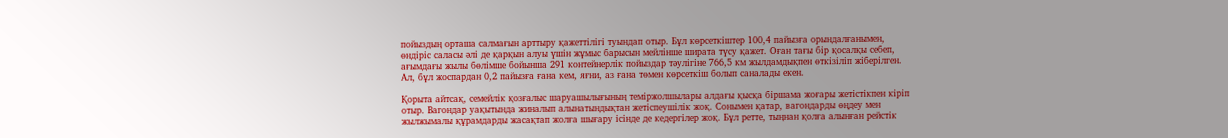пойыздың орташа салмағын арттыру қажеттілігі туындап отыр. Бұл көрсеткіштер 100,4 пайызға орындалғанымен, өндіріс саласы әлі де қарқын алуы үшін жұмыс барысын мейлінше ширата түсу қажет. Оған тағы бір қосалқы себеп, ағымдағы жылы бөлімше бойынша 291 контейнерлік пойыздар тәулігіне 766,5 км жылдамдықпен өткізіліп жіберілген. Ал, бұл жоспардан 0,2 пайызға ғана кем, яғни, аз ғана төмен көрсеткіш болып саналады екен.

Қорыта айтсақ, семейлік қозғалыс шаруашылығының теміржолшылары алдағы қысқа біршама жоғары жетістікпен кіріп отыр. Вагондар уақытында жиналып алынатындықтан жетіспеушілік жоқ. Сонымен қатар, вагондарды өңдеу мен жылжымалы құрамдарды жасақтап жолға шығару ісінде де кедергілер жоқ. Бұл ретте, тыңнан қолға алынған рейстік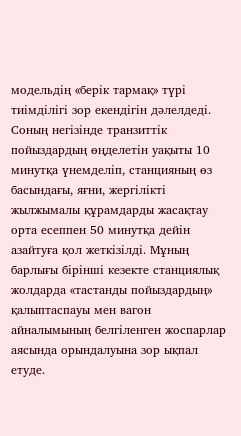модельдің «берік тармақ» түрі тиімділігі зор екендігін дәлелдеді. Соның негізінде транзиттік пойыздардың өңделетін уақыты 10 минутқа үнемделіп, станцияның өз басындағы, яғни, жергілікті жылжымалы құрамдарды жасақтау орта есеппен 50 минутқа дейін азайтуға қол жеткізілді. Мұның барлығы бірінші кезекте станциялық жолдарда «тастанды пойыздардың» қалыптаспауы мен вагон айналымының белгіленген жоспарлар аясында орындалуына зор ықпал етуде.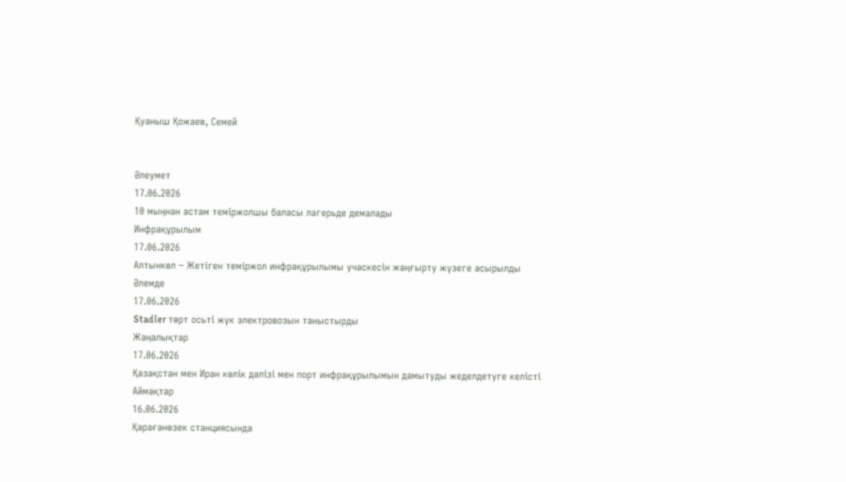Қуаныш Қожаев, Семей


Әлеумет
17.06.2026
10 мыңнан астам теміржолшы баласы лагерьде демалады
Инфрақұрылым
17.06.2026
Алтынкөл – Жетіген теміржол инфрақұрылымы учаскесін жаңғырту жүзеге асырылды
Әлемде
17.06.2026
Stadler төрт осьті жүк электровозын таныстырды
Жаңалықтар
17.06.2026
Қазақстан мен Иран көлік дәлізі мен порт инфрақұрылымын дамытуды жеделдетуге келісті
Аймақтар
16.06.2026
Қарағанөзек станциясында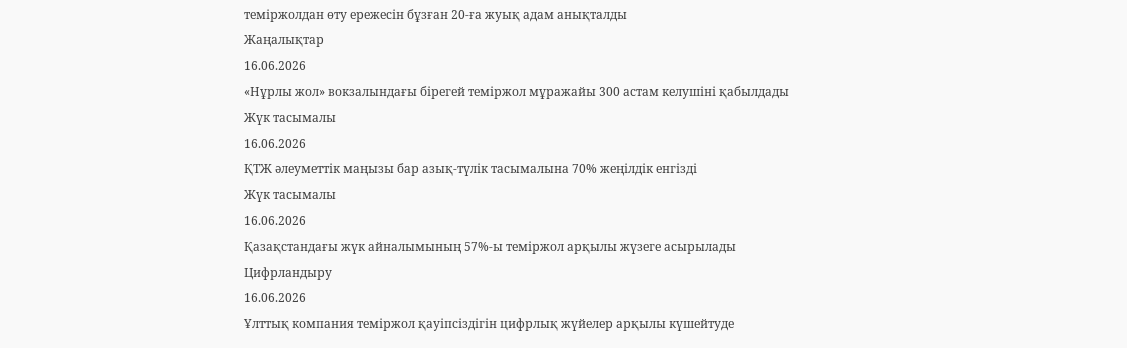теміржолдан өту ережесін бұзған 20-ға жуық адам анықталды
Жаңалықтар
16.06.2026
«Нұрлы жол» вокзалындағы бірегей теміржол мұражайы 300 астам келушіні қабылдады
Жүк тасымалы
16.06.2026
ҚТЖ әлеуметтік маңызы бар азық-түлік тасымалына 70% жеңілдік енгізді
Жүк тасымалы
16.06.2026
Қазақстандағы жүк айналымының 57%-ы теміржол арқылы жүзеге асырылады
Цифрландыру
16.06.2026
Ұлттық компания теміржол қауіпсіздігін цифрлық жүйелер арқылы күшейтуде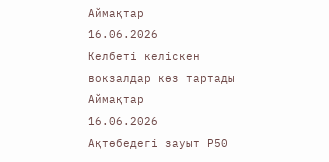Аймақтар
16.06.2026
Келбеті келіскен вокзалдар көз тартады
Аймақтар
16.06.2026
Ақтөбедегі зауыт Р50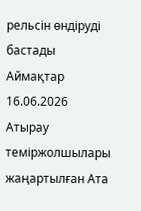рельсін өндіруді бастады
Аймақтар
16.06.2026
Атырау теміржолшылары жаңартылған Ата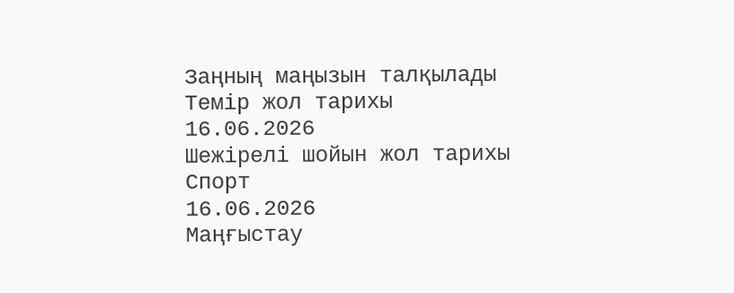Заңның маңызын талқылады
Темір жол тарихы
16.06.2026
Шежірелі шойын жол тарихы
Спорт
16.06.2026
Маңғыстау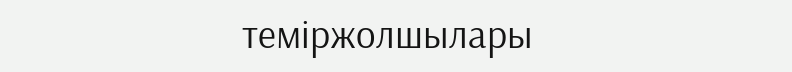теміржолшылары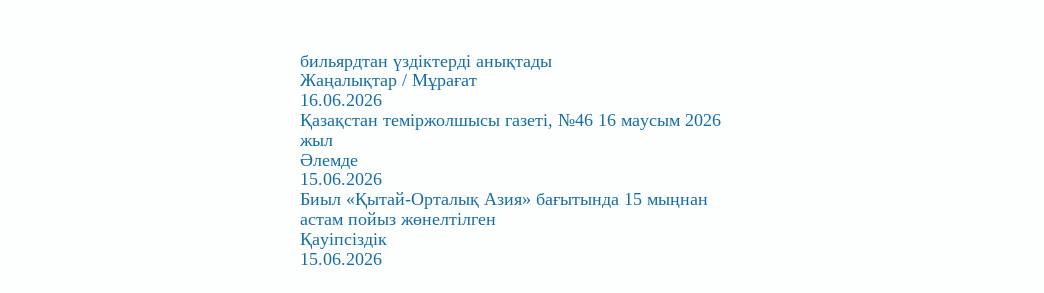бильярдтан үздіктерді анықтады
Жаңалықтар / Мұрағат
16.06.2026
Қазақстан теміржолшысы газеті, №46 16 маусым 2026 жыл
Әлемде
15.06.2026
Биыл «Қытай-Орталық Азия» бағытында 15 мыңнан астам пойыз жөнелтілген
Қауіпсіздік
15.06.2026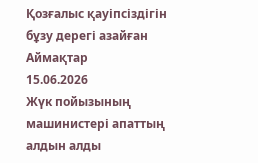Қозғалыс қауіпсіздігін бұзу дерегі азайған
Аймақтар
15.06.2026
Жүк пойызының машинистері апаттың алдын алды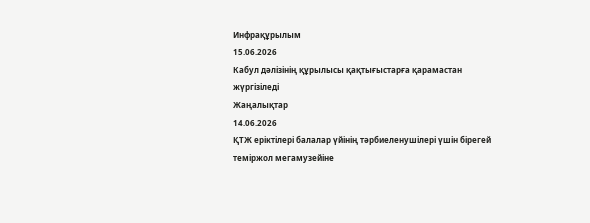Инфрақұрылым
15.06.2026
Кабул дәлізінің құрылысы қақтығыстарға қарамастан жүргізіледі
Жаңалықтар
14.06.2026
ҚТЖ еріктілері балалар үйінің тәрбиеленушілері үшін бірегей теміржол мегамузейіне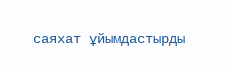саяхат ұйымдастырды